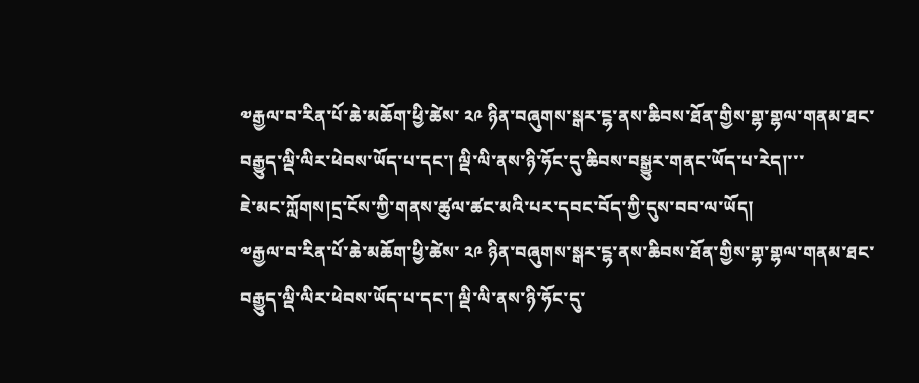༧རྒྱལ་བ་རིན་པོ་ཆེ་མཆོག་ཕྱི་ཚེས་ ༢༩ ཉིན་བཞུགས་སྒར་ངྷ་ནས་ཆིབས་ཐོན་གྱིས་གྷ་གྷལ་གནམ་ཐང་བརྒྱུད་ལྡི་ལིར་ཕེབས་ཡོད་པ་དང་། ལྡི་ལི་ནས་ཉི་ཧོང་དུ་ཆིབས་བསྒྱུར་གནང་ཡོད་པ་རེད།་་་
ཇེ་མང་ཀློགས།དྲ་ངོས་ཀྱི་གནས་ཚུལ་ཚང་མའི་པར་དབང་བོད་ཀྱི་དུས་བབ་ལ་ཡོད།
༧རྒྱལ་བ་རིན་པོ་ཆེ་མཆོག་ཕྱི་ཚེས་ ༢༩ ཉིན་བཞུགས་སྒར་ངྷ་ནས་ཆིབས་ཐོན་གྱིས་གྷ་གྷལ་གནམ་ཐང་བརྒྱུད་ལྡི་ལིར་ཕེབས་ཡོད་པ་དང་། ལྡི་ལི་ནས་ཉི་ཧོང་དུ་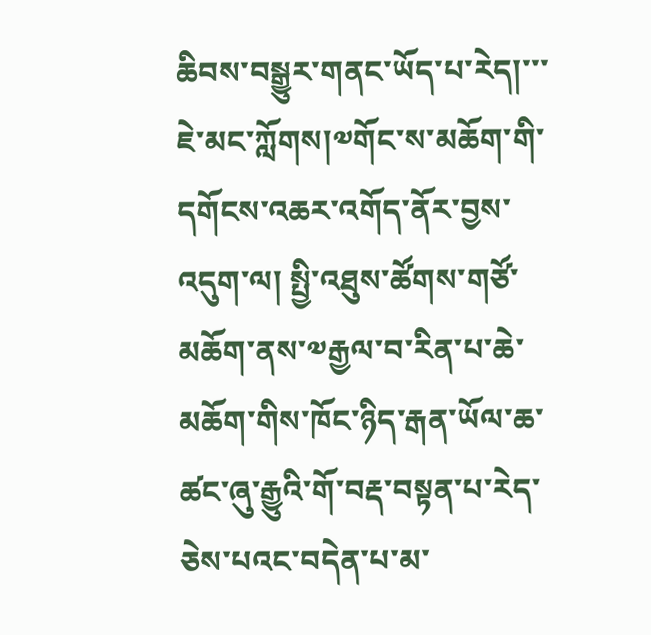ཆིབས་བསྒྱུར་གནང་ཡོད་པ་རེད།་་་
ཇེ་མང་ཀློགས།༧གོང་ས་མཆོག་གི་དགོངས་འཆར་འགོད་ནོར་བྱས་འདུག་ལ། སྤྱི་འཐུས་ཚོགས་གཙོ་མཆོག་ནས་༧རྒྱལ་བ་རིན་པ་ཆེ་མཆོག་གིས་ཁོང་ཉིད་རྒན་ཡོལ་ཆ་ཚང་ཞུ་རྒྱུའི་གོ་བརྡ་བསྟན་པ་རེད་ཅེས་པའང་བདེན་པ་མ་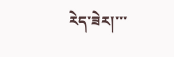རེད་ཟེར།་་་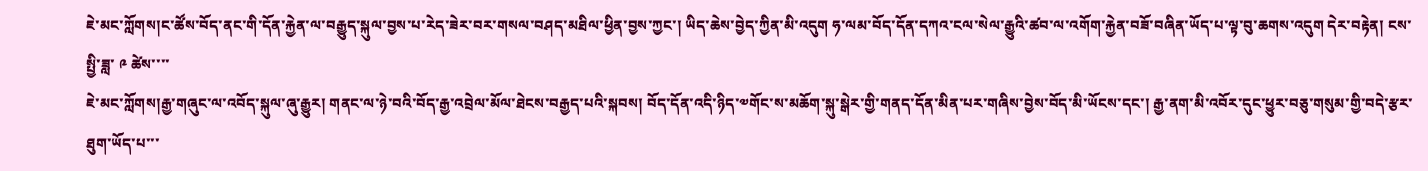ཇེ་མང་ཀློགས།ང་ཚོས་བོད་ནང་གི་དོན་རྐྱེན་ལ་བརྒྱུད་སྐུལ་བྱས་པ་རེད་ཟེར་བར་གསལ་བཤད་མཐིལ་ཕྱིན་བྱས་ཀྱང་། ཡིད་ཆེས་བྱེད་ཀྱིན་མི་འདུག ཧ་ལམ་བོད་དོན་དཀའ་ངལ་སེལ་རྒྱུའི་ཚབ་ལ་འགོག་རྐྱེན་བཟོ་བཞིན་ཡོད་པ་ལྟ་བུ་ཆགས་འདུག དེར་བརྟེན། ངས་སྤྱི་ཟླ་ ༩ ཚེས་་་་
ཇེ་མང་ཀློགས།རྒྱ་གཞུང་ལ་འབོད་སྐུལ་ཞུ་རྒྱུར། གནང་ལ་ཉེ་བའི་བོད་རྒྱ་འབྲེལ་མོལ་ཐེངས་བརྒྱད་པའི་སྐབས། བོད་དོན་འདི་ཉིད་༧གོང་ས་མཆོག་སྐུ་སྒེར་གྱི་གནད་དོན་མིན་པར་གཞིས་བྱེས་བོད་མི་ཡོངས་དང་། རྒྱ་ནག་མི་འབོར་དུང་ཕྱུར་བཅུ་གསུམ་གྱི་བདེ་རྩར་ཐུག་ཡོད་པ་་་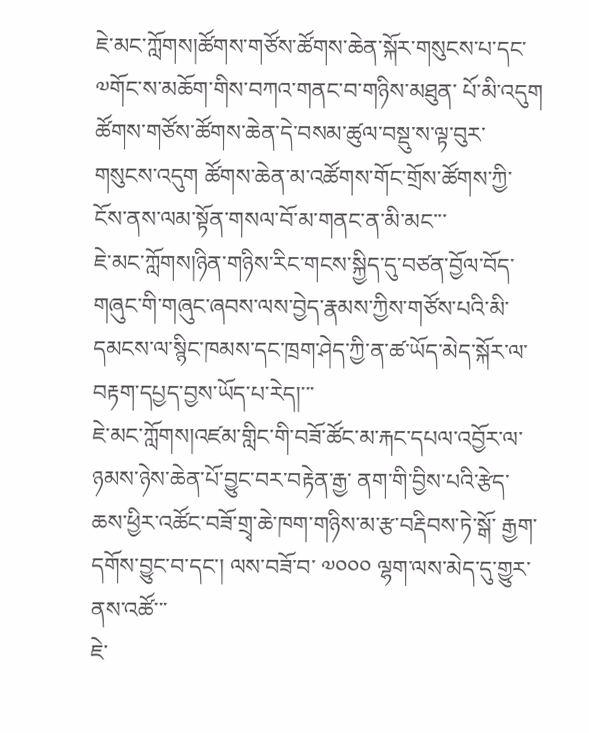ཇེ་མང་ཀློགས།ཚོགས་གཙོས་ཚོགས་ཆེན་སྐོར་གསུངས་པ་དང་༧གོང་ས་མཆོག་གིས་བཀའ་གནང་བ་གཉིས་མཐུན་ པོ་མི་འདུག ཚོགས་གཙོས་ཚོགས་ཆེན་དེ་བསམ་ཚུལ་བསྡུ་ས་ལྟ་བུར་གསུངས་འདུག ཚོགས་ཆེན་མ་འཚོགས་གོང་གྲོས་ཚོགས་ཀྱི་ངོས་ནས་ལམ་སྟོན་གསལ་བོ་མ་གནང་ན་མི་མང་་་
ཇེ་མང་ཀློགས།ཉིན་གཉིས་རིང་གངས་སྐྱིད་དུ་བཙན་བྱོལ་བོད་གཞུང་གི་གཞུང་ཞབས་ལས་བྱེད་རྣམས་ཀྱིས་གཙོས་པའི་མི་དམངས་ལ་སྙིང་ཁམས་དང་ཁྲག་ཤེད་ཀྱི་ན་ཚ་ཡོད་མེད་སྐོར་ལ་བརྟག་དཔྱད་བྱས་ཡོད་པ་རེད།་་་
ཇེ་མང་ཀློགས།འཛམ་གླིང་གི་བཟོ་ཚོང་མ་རྐང་དཔལ་འབྱོར་ལ་ཉམས་ཉེས་ཆེན་པོ་བྱུང་བར་བརྟེན་རྒྱ་ ནག་གི་བྱིས་པའི་རྩེད་ཆས་ཕྱིར་འཚོང་བཟོ་གྲྭ་ཆེ་ཁག་གཉིས་མ་རྩ་བརྡིབས་ཏེ་སྒོ་ རྒྱག་དགོས་བྱུང་བ་དང་། ལས་བཟོ་བ་ ༧༠༠༠ ལྷག་ལས་མེད་དུ་གྱུར་ནས་འཚོ་་་
ཇེ་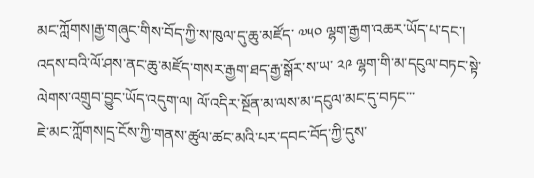མང་ཀློགས།རྒྱ་གཞུང་གིས་བོད་ཀྱི་ས་ཁུལ་དུ་ཆུ་མཛོད་ ༧༥༠ ལྷག་རྒྱག་འཆར་ཡོད་པ་དང་། འདས་བའི་ལོ་ཤས་ནང་ཆུ་མཛོད་གསར་རྒྱག་ཐད་རྒྱ་སྒོར་ས་ཡ་ ༢༩ ལྷག་གི་མ་དངུལ་བཏང་སྟེ་ལེགས་འགྲུབ་བྱུང་ཡོད་འདུག་ལ། ལོ་འདིར་སྔོན་མ་ལས་མ་དངུལ་མང་དུ་བཏང་་་
ཇེ་མང་ཀློགས།དྲ་ངོས་ཀྱི་གནས་ཚུལ་ཚང་མའི་པར་དབང་བོད་ཀྱི་དུས་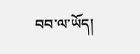བབ་ལ་ཡོད།